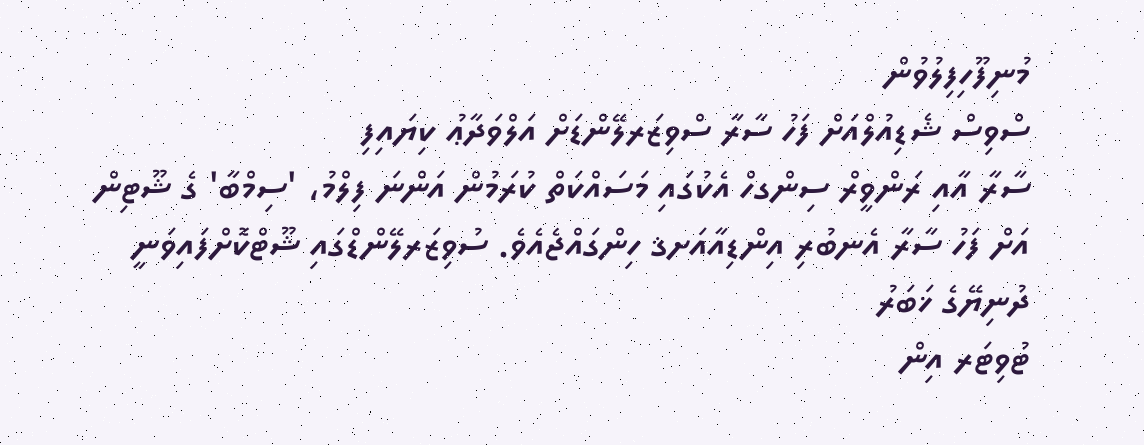މުނިފޫހިފިލުވުން
ސްވިސް ޝެޑިއުލްއަށް ފަހު ސާރާ ސްވިޒަރލޭންޑަށް އަލްވަދާޢު ކިޔައިފި
ސާރާ އާއި ރަންވީރް ސިންގހް އެކުގައި މަސައްކަތް ކުރަމުން އަންނަ ފިލްމު، 'ސިމްބާ' ގެ ޝޫޓިން އަށް ފަހު ސާރާ އެނބުރި އިންޑިއާއަށޤ ހިންގައްޖެއެވެ. ސުވިޒަރލޭންޑްގައި ޝޫޓްކޮށްފައިވަނީ
ދުނިޔޭގެ ޚަބަރު
ޓުވިޓަރ އިން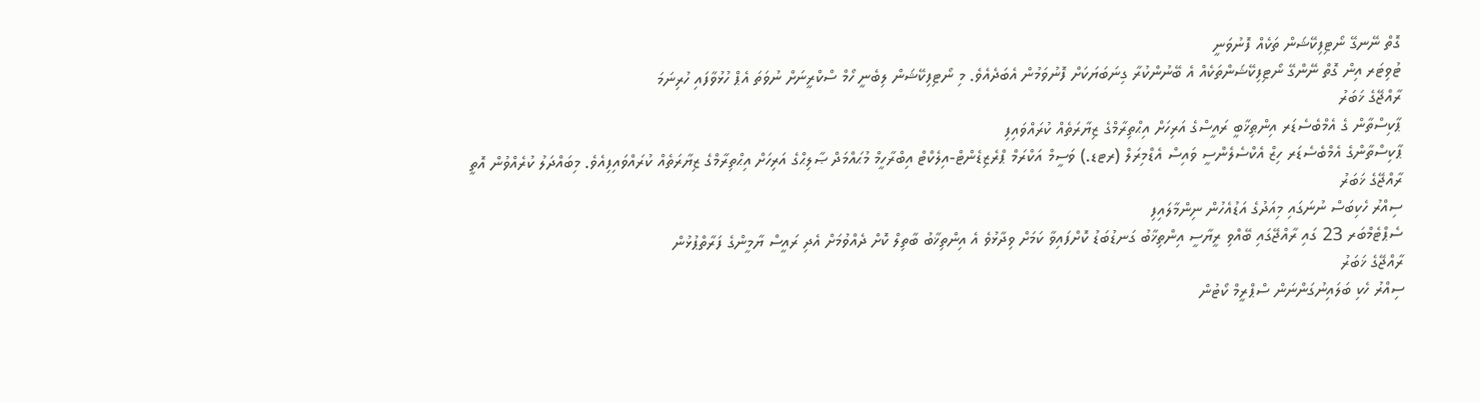ގޮތް ނޭނގޭ ނޯޓިފިކޭޝަން ތަކެއް ފޮނުވަނީ
ޓުވިޓަރ އިން ގޮތް ނޭންގޭ ނޯޓިފިކޭޝަންތަކެއް އެ ބޭނުންކުރާ ގިނަބަޔަކަށް ފޮނުވަމުން އެބަދެއެވެ. މި ނޯޓިފިކޭޝަން ލިބެނީ ހޯމް ސްކްރީނަށް ނުވަތަ އެޕް ހުޅުވާފައި ހުރިނަމަ
ރާއްޖޭގެ ޚަބަރު
ޕާކިސްތާން ގެ އެމްބެސެޑަރ އިންޠިޚާބީ ރައީސްގެ އަރިހަށް އިޙްތިރާމްގެ ޒިޔާރަތެއް ކުރައްވައިފި
ޕާކިސްތާންގެ އެމްބެސެޑަރ ހިޒް އެކްސެލެންސީ ވައިސް އެޑްމިރަލް (ރޓޑ.) ވަސީމް އަކްރަމް ޕްރެޒިޑެންޓް-އިލެކްޓް އިބްރާހީމް މުޙައްމަދް ޞާލިޙްގެ އަރިހަށް އިޙްތިރާމްގެ ޒިޔާރަތެއް ކުރައްވައިފިއެވެ. މިބައްދަލު ކުރެއްވުން އޮތީ
ރާއްޖޭގެ ޚަބަރު
ސިއްރު ހެކިބަސް ނުނަގައި މިއަދުގެ އަޑުއެހުން ނިންމާލައިފި
ސެޕްޓެމްބަރ 23 ގައި ރާއްޖޭގައި ބޭއްވި ރީޔާސީ އިންތިޚާބު ގަނޑުބަޑު ކޮށްފައިވާ ކަމަށް ވިދާޅުވެ އެ އިންތިޚާބު ބާތިލް ކޮށް ދެއްވުމަށް އެދި ރައީސް ޔާމީންގެ ފަރާތްޕުޅުން
ރާއްޖޭގެ ޚަބަރު
ސިއްރު ހެކި ބަލައިނުގަންނަން ސްޕްރީމް ކޯޓުން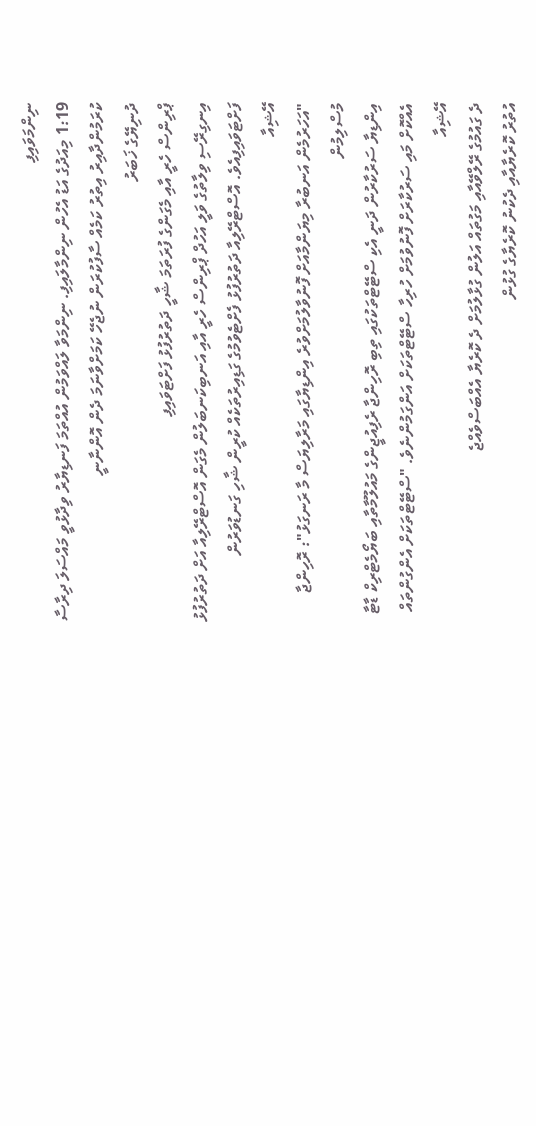ނިންމަވައިފި
1:19 މިއަދުގެ އަޑު އެހުން ނިންމާލައިފި. ނިންމަވާ ލައްވަމުން އުއްތަމަ ފަނޑިޔާރު ވިދާޅުވީ މައްސަލަ ދިރާސާ ކުރަމުންދާއިރު އިތުރު ކަމެއް ސާފުކުރަން ނުޖެހޭ ކަމަށްވާނަމަ ދެން އޮންނާނީ
ދުނިޔޭގެ ޚަބަރު
ޕްރިންސް ހެރީ އާއި މެގަންގެ ފުރަތަމަ ޝާހީ ދަތުރުފުޅު ފަށްޓަވައިފި
އިނގިރޭސި ވިލާތުގެ ވަލީ އަހުދް ޕްރިންސް ހެރީ އާއި އަނބިކަނބަލުން މެގަން އޮސްޓްރޭލިއާ އަށް ދަތުރުފުޅު ފަށްޓަވައިފިއެވެ. އޮސްޓްރޭލިއާ ދަތުރުފުޅު ފެށްޓެވުމުގެ ގަޑިއިރުތަކެއް ކުރީން ޝާހި ގަނޑުވަރުން
އޭޝިއާ
"އަހަރުމެން އަނބުރާ މިޔަންމާއަށް ފޮނުވާލުމަށްވުރެ އިންޑިޔާގައި މަރާލިޔަސް މާ ރަނގަޅު": ރޮހިންޖާ މުސްލިމުން
އިންޑިޔާ ސަރުކާރުން ދަނީ އެކި ސްޓޭޓްތަކުގައި ތިބި ރޮހިންޖާ ރެފިއުޖީންގެ މައުލޫމާތާއި ބަޔޯމެޓްރިކް ޑާޓާ އެއްކޮށް މައި ސަރުކާރަށް ފޮނުވުމަށް ހުރިހާ ސްޓޭޓްތަކަށް އަންގަމުންނެވެ. "ސްޓޭޓްތަކަށް އެންގުންތައް
އޭޝިއާ
ދެ ގައުމުގެ ރޭލްވޭއާއި މަގުތައް އަލުން ގުޅާލުމަށް ދެ ކޮރެޔާ އެއްބަސްވެއްޖެ
އުތުރު ކޮރެޔާއާއި ދެކުނު ކޮރެޔާގެ ގުޅުން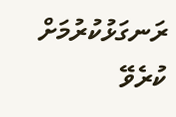ރަނގަޅުކުރުމަށް ކުރެވޭ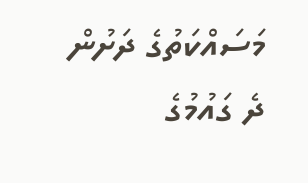މަސައްކަތުގެ ދަށުން ދެ ގައުމުގެ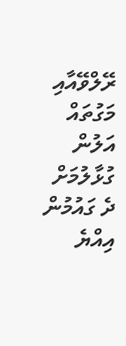ރޭލްވޭއާއި މަގުތައް އަލުން ގުޅާލުމަށް ދެ ގައުމުން އިއްޔެ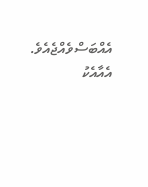އެއްބަސްވެއްޖެއެވެ. އެއާއެކު